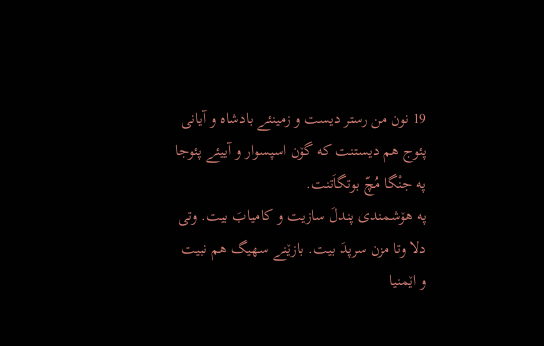19 نون من رستر دیست و زمینئے بادشاه و آیانی پئوج هم دیستنت که گۆن اسپسوار و آییئے پئوجا په جنْگا مُچّ بوتگاَتنت.
په هۆشمندی پندلَ سازیت و کامیابَ بیت. وتی دلا وتا مزن سرپدَ بیت. بازێنے سهیگ هم نبیت و اێمنیا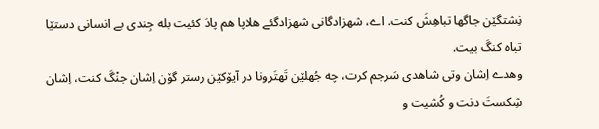نِشتگێن جاگها تباهِشَ کنت. اے، شهزادگانی شهزادگئے هلاپا هم پادَ کئیت بله جِندی بے انسانی دستێا تباه کنگَ بیت.
وهدے اِشان وتی شاهدی سَرجم کرت، چه جُهلێن تَهتَرونا در آیۆکێن رستر گۆن اِشان جنْگَ کنت، اِشان شِکستَ دنت و کُشیت و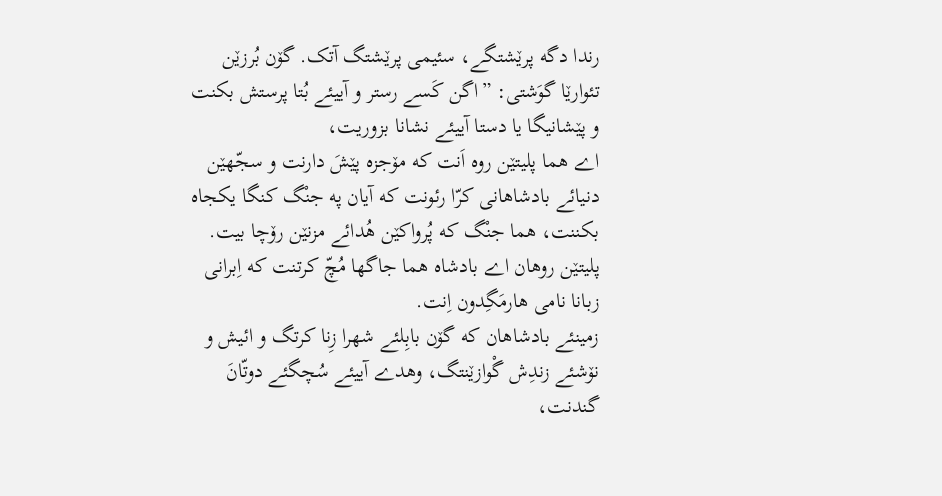رندا دگه پرێشتگے، سئیمی پرێشتگ آتک. گۆن بُرزێن تئوارێا گوَشتی: ”اگن کَسے رستر و آییئے بُتا پرستش بکنت و پێشانیگا یا دستا آییئے نشانا بزوریت،
اے هما پلیتێن روه اَنت که مۆجزه پێشَ دارنت و سجّهێن دنیائے بادشاهانی کرّا رئونت که آیان په جنْگ کنگا یکجاه بکننت، هما جنْگ که پُرواکێن هُدائے مزنێن رۆچا بیت.
پلیتێن روهان اے بادشاه هما جاگها مُچّ کرتنت که اِبرانی زبانا نامی هارمَگِدون اِنت.
زمینئے بادشاهان که گۆن بابِلئے شهرا زِنا کرتگ و ائیش و نۆشئے زندِش گْوازێنتگ، وهدے آییئے سُچگئے دوتّانَ گندنت،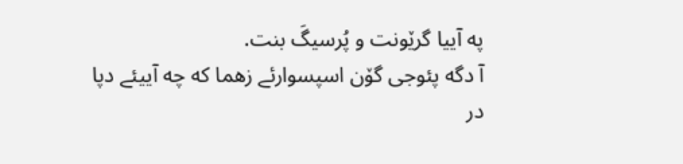په آییا گرێونت و پُرسیگَ بنت.
آ دگه پئوجی گۆن اسپسوارئے زهما که چه آییئے دپا در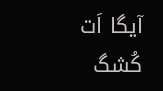آیگا اَت کُشگ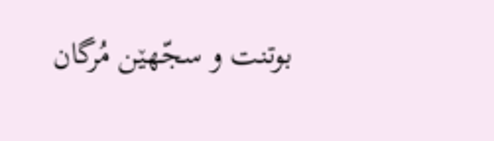بوتنت و سجّهێن مُرگان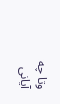وتا چه آیانی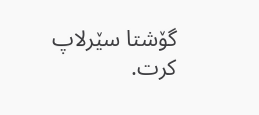گۆشتا سێرلاپ کرت.